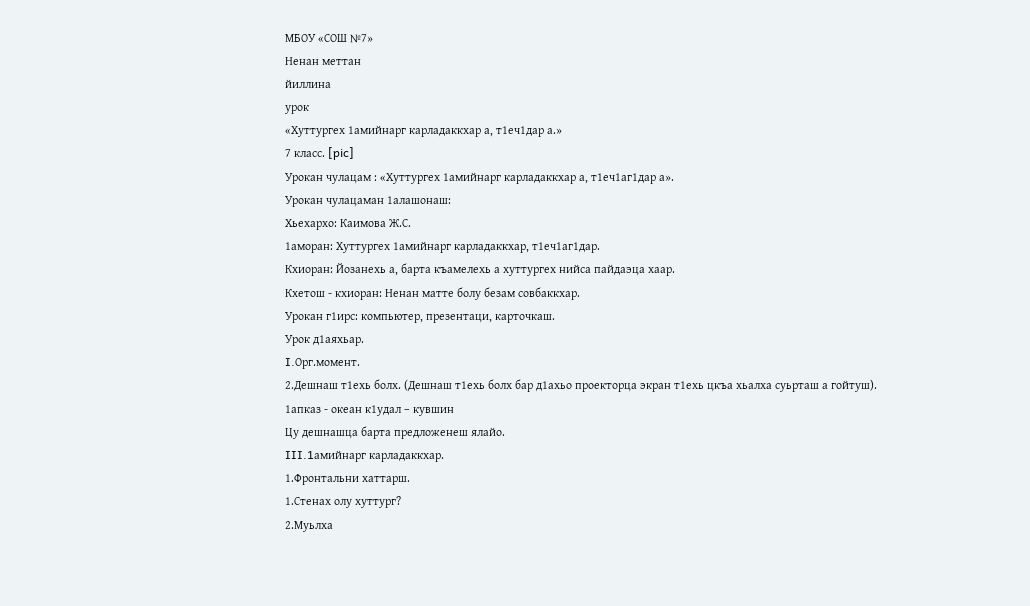МБОУ «СОШ №7»
Ненан меттан
йиллина
урок
«Хуттургех 1амийнарг карладаккхар а, т1еч1дар а.»
7 класс. [pic]
Урокан чулацам : «Хуттургех 1амийнарг карладаккхар а, т1еч1аг1дар а».
Урокан чулацаман 1алашонаш:
Хьехархо: Каимова Ж.С.
1аморан: Хуттургех 1амийнарг карладаккхар, т1еч1аг1дар.
Кхиоран: Йозанехь а, барта къамелехь а хуттургех нийса пайдаэца хаар.
Кхетош - кхиоран: Ненан матте болу безам совбаккхар.
Урокан г1ирс: компьютер, презентаци, карточкаш.
Урок д1аяхьар.
I.Орг.момент.
2.Дешнаш т1ехь болх. (Дешнаш т1ехь болх бар д1ахьо проекторца экран т1ехь цкъа хьалха суьрташ а гойтуш).
1апказ - океан к1удал – кувшин
Цу дешнашца барта предложенеш ялайо.
III.1амийнарг карладаккхар.
1.Фронтальни хаттарш.
1.Стенах олу хуттург?
2.Муьлха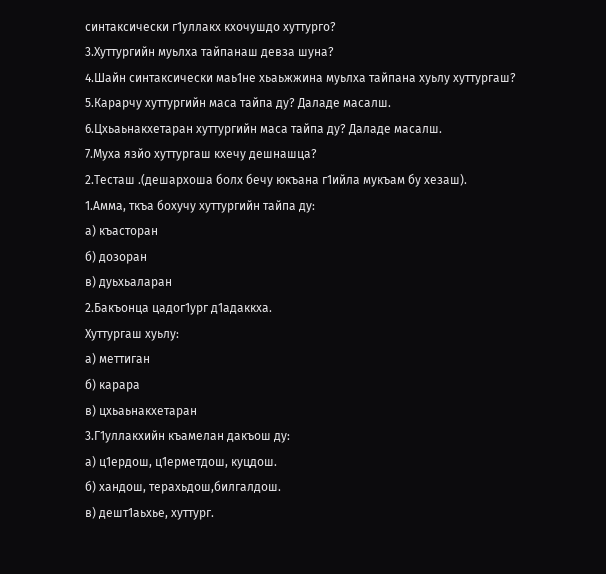синтаксически г1уллакх кхочушдо хуттурго?
3.Хуттургийн муьлха тайпанаш девза шуна?
4.Шайн синтаксически маь1не хьаьжжина муьлха тайпана хуьлу хуттургаш?
5.Карарчу хуттургийн маса тайпа ду? Даладе масалш.
6.Цхьаьнакхетаран хуттургийн маса тайпа ду? Даладе масалш.
7.Муха язйо хуттургаш кхечу дешнашца?
2.Тесташ .(дешархоша болх бечу юкъана г1ийла мукъам бу хезаш).
1.Амма, ткъа бохучу хуттургийн тайпа ду:
а) къасторан
б) дозоран
в) дуьхьаларан
2.Бакъонца цадог1ург д1адаккха.
Хуттургаш хуьлу:
а) меттиган
б) карара
в) цхьаьнакхетаран
3.Г1уллакхийн къамелан дакъош ду:
а) ц1ердош, ц1ерметдош, куцдош.
б) хандош, терахьдош,билгалдош.
в) дешт1аьхье, хуттург.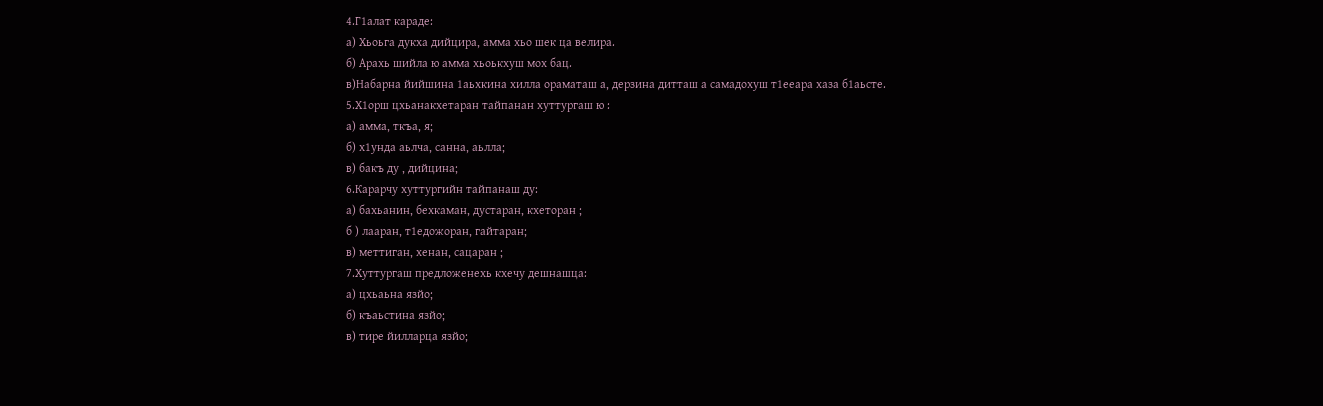4.Г1алат караде:
а) Хьоьга дукха дийцира, амма хьо шек ца велира.
б) Арахь шийла ю амма хьоькхуш мох бац.
в)Набарна йийшина 1аьхкина хилла ораматаш а, дерзина дитташ а самадохуш т1ееара хаза б1аьсте.
5.Х1орш цхьанакхетаран тайпанан хуттургаш ю :
а) амма, ткъа, я;
б) х1унда аьлча, санна, аьлла;
в) бакъ ду , дийцина;
6.Карарчу хуттургийн тайпанаш ду:
а) бахьанин, бехкаман, дустаран, кхеторан ;
б ) лааран, т1едожоран, гайтаран;
в) меттиган, хенан, сацаран ;
7.Хуттургаш предложенехь кхечу дешнашца:
а) цхьаьна язйо;
б) къаьстина язйо;
в) тире йилларца язйо;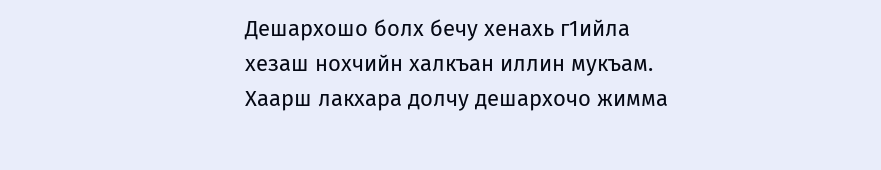Дешархошо болх бечу хенахь г1ийла хезаш нохчийн халкъан иллин мукъам.
Хаарш лакхара долчу дешархочо жимма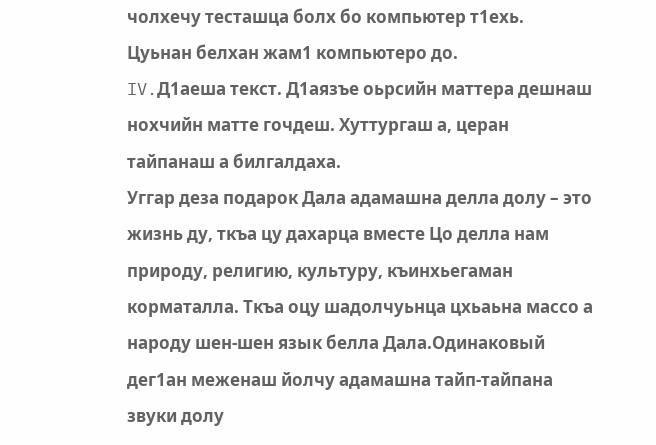чолхечу тесташца болх бо компьютер т1ехь.
Цуьнан белхан жам1 компьютеро до.
IV.Д1аеша текст. Д1аязъе оьрсийн маттера дешнаш нохчийн матте гочдеш. Хуттургаш а, церан тайпанаш а билгалдаха.
Уггар деза подарок Дала адамашна делла долу – это жизнь ду, ткъа цу дахарца вместе Цо делла нам природу, религию, культуру, къинхьегаман корматалла. Ткъа оцу шадолчуьнца цхьаьна массо а народу шен-шен язык белла Дала.Одинаковый дег1ан меженаш йолчу адамашна тайп-тайпана звуки долу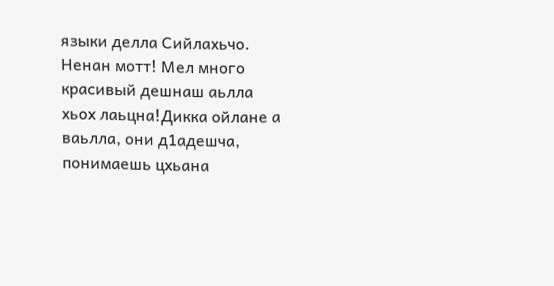языки делла Сийлахьчо.
Ненан мотт! Мел много красивый дешнаш аьлла хьох лаьцна!Дикка ойлане а ваьлла, они д1адешча, понимаешь цхьана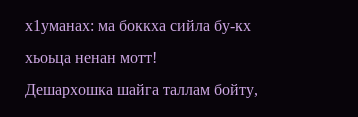х1уманах: ма боккха сийла бу-кх хьоьца ненан мотт!
Дешархошка шайга таллам бойту,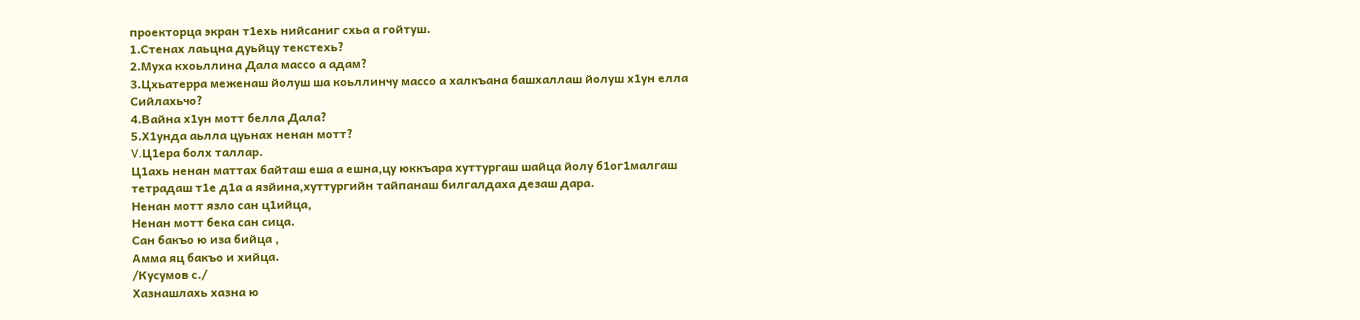проекторца экран т1ехь нийсаниг схьа а гойтуш.
1.Стенах лаьцна дуьйцу текстехь?
2.Муха кхоьллина Дала массо а адам?
3.Цхьатерра меженаш йолуш ша коьллинчу массо а халкъана башхаллаш йолуш х1ун елла Сийлахьчо?
4.Вайна х1ун мотт белла Дала?
5.Х1унда аьлла цуьнах ненан мотт?
V.Ц1ера болх таллар.
Ц1ахь ненан маттах байташ еша а ешна,цу юккъара хуттургаш шайца йолу б1ог1малгаш тетрадаш т1е д1а а язйина,хуттургийн тайпанаш билгалдаха дезаш дара.
Ненан мотт язло сан ц1ийца,
Ненан мотт бека сан сица.
Сан бакъо ю иза бийца ,
Амма яц бакъо и хийца.
/Кусумов с./
Хазнашлахь хазна ю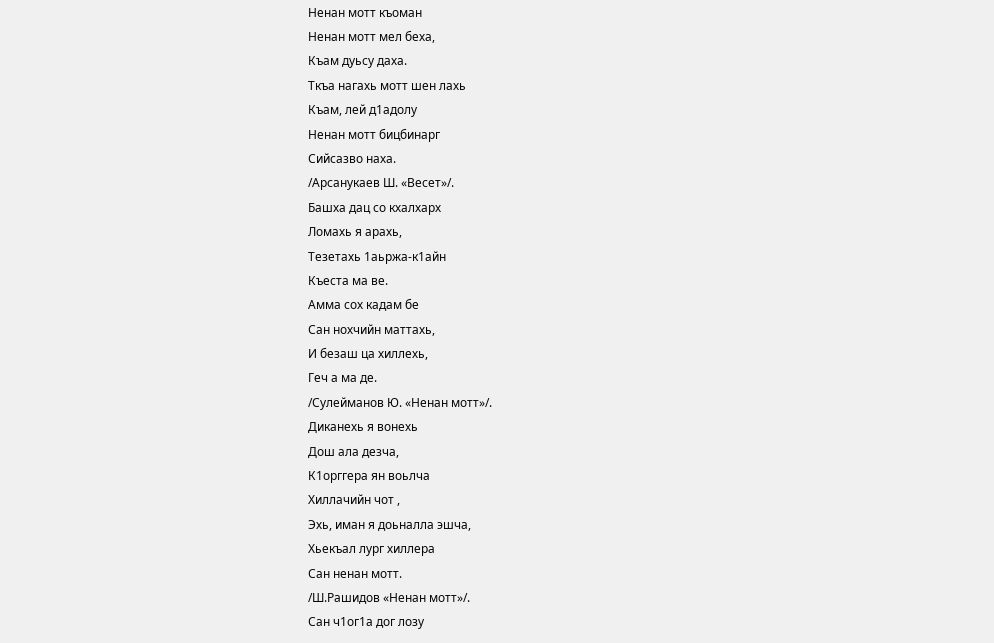Ненан мотт къоман
Ненан мотт мел беха,
Къам дуьсу даха.
Ткъа нагахь мотт шен лахь
Къам, лей д1адолу
Ненан мотт бицбинарг
Сийсазво наха.
/Арсанукаев Ш. «Весет»/.
Башха дац со кхалхарх
Ломахь я арахь,
Тезетахь 1аьржа-к1айн
Къеста ма ве.
Амма сох кадам бе
Сан нохчийн маттахь,
И безаш ца хиллехь,
Геч а ма де.
/Сулейманов Ю. «Ненан мотт»/.
Диканехь я вонехь
Дош ала дезча,
К1орггера ян воьлча
Хиллачийн чот ,
Эхь, иман я доьналла эшча,
Хьекъал лург хиллера
Сан ненан мотт.
/Ш.Рашидов «Ненан мотт»/.
Сан ч1ог1а дог лозу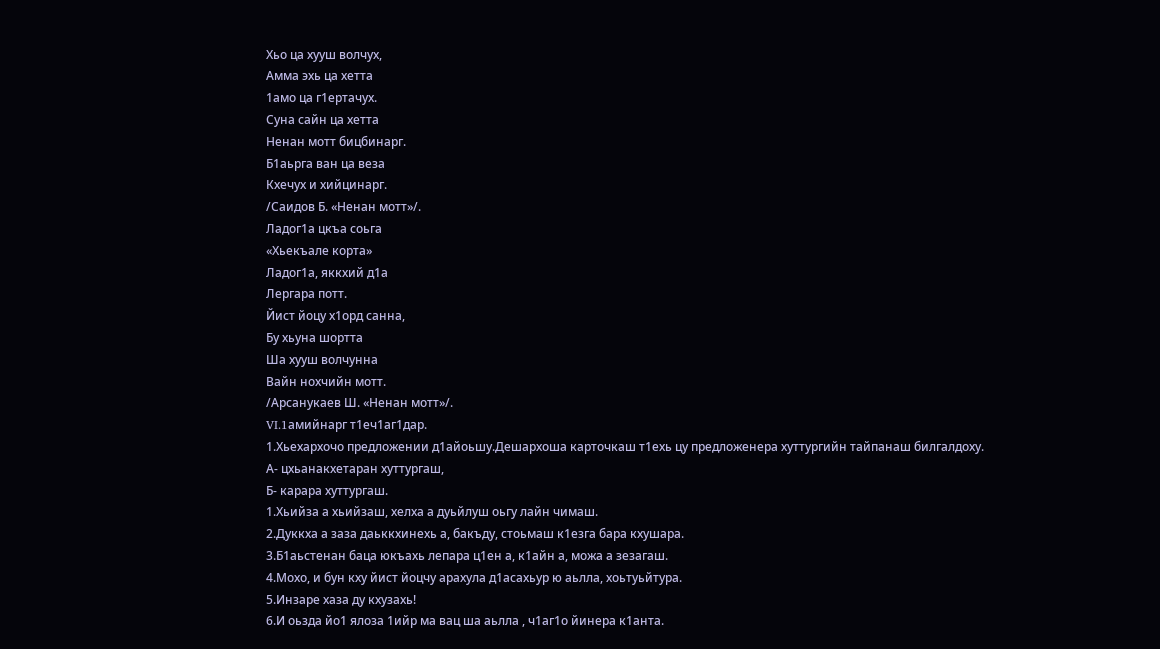Хьо ца хууш волчух,
Амма эхь ца хетта
1амо ца г1ертачух.
Суна сайн ца хетта
Ненан мотт бицбинарг.
Б1аьрга ван ца веза
Кхечух и хийцинарг.
/Саидов Б. «Ненан мотт»/.
Ладог1а цкъа соьга
«Хьекъале корта»
Ладог1а, яккхий д1а
Лергара потт.
Йист йоцу х1орд санна,
Бу хьуна шортта
Ша хууш волчунна
Вайн нохчийн мотт.
/Арсанукаев Ш. «Ненан мотт»/.
VI.1амийнарг т1еч1аг1дар.
1.Хьехархочо предложении д1айоьшу.Дешархоша карточкаш т1ехь цу предложенера хуттургийн тайпанаш билгалдоху.
А- цхьанакхетаран хуттургаш,
Б- карара хуттургаш.
1.Хьийза а хьийзаш, хелха а дуьйлуш оьгу лайн чимаш.
2.Дуккха а заза даьккхинехь а, бакъду, стоьмаш к1езга бара кхушара.
3.Б1аьстенан баца юкъахь лепара ц1ен а, к1айн а, можа а зезагаш.
4.Мохо, и бун кху йист йоцчу арахула д1асахьур ю аьлла, хоьтуьйтура.
5.Инзаре хаза ду кхузахь!
6.И оьзда йо1 ялоза 1ийр ма вац ша аьлла , ч1аг1о йинера к1анта.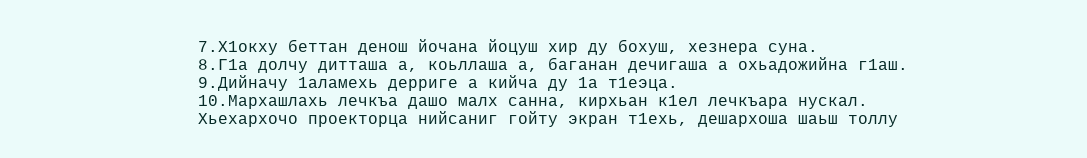7.Х1окху беттан денош йочана йоцуш хир ду бохуш, хезнера суна.
8.Г1а долчу дитташа а, коьллаша а, баганан дечигаша а охьадожийна г1аш.
9.Дийначу 1аламехь дерриге а кийча ду 1а т1еэца.
10.Мархашлахь лечкъа дашо малх санна, кирхьан к1ел лечкъара нускал.
Хьехархочо проекторца нийсаниг гойту экран т1ехь, дешархоша шаьш толлу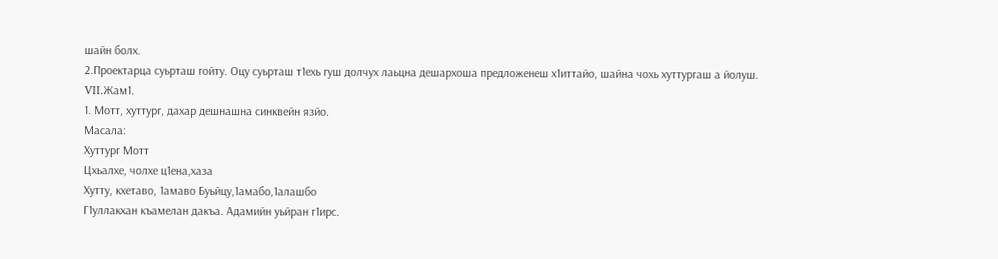шайн болх.
2.Проектарца суьрташ гойту. Оцу суьрташ т1ехь гуш долчух лаьцна дешархоша предложенеш х1иттайо, шайна чохь хуттургаш а йолуш.
VII.Жам1.
1. Мотт, хуттург, дахар дешнашна синквейн язйо.
Масала:
Хуттург Мотт
Цхьалхе, чолхе ц1ена,хаза
Хутту, кхетаво, 1амаво Буьйцу,1амабо,1алашбо
Г1уллакхан къамелан дакъа. Адамийн уьйран г1ирс.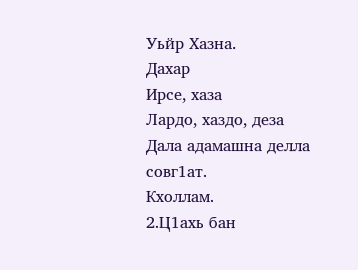Уьйр Хазна.
Дахар
Ирсе, хаза
Лардо, хаздо, деза
Дала адамашна делла совг1ат.
Кхоллам.
2.Ц1ахь бан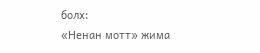болх:
«Ненан мотт» жима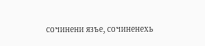сочинени язъе, сочиненехь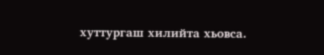хуттургаш хилийта хьовса.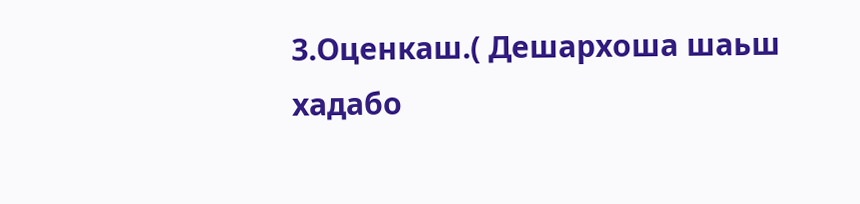3.Оценкаш.( Дешархоша шаьш хадабо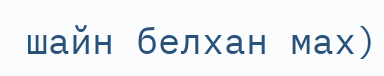шайн белхан мах)